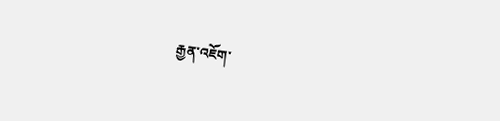རྒྱན་འཇོག་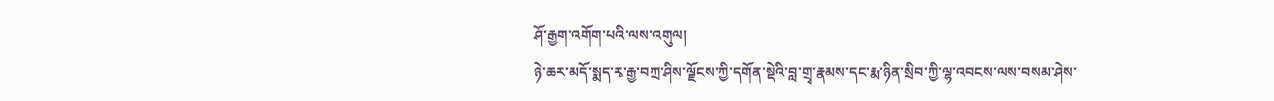ཤོ་རྒྱག་འགོག་པའི་ལས་འགུལ།
ཉེ་ཆར་མདོ་སྨད་རྭ་རྒྱ་བཀྲ་ཤིས་ལྗོངས་ཀྱི་དགོན་སྡེའི་བླ་གྲྭ་རྣམས་དང་རྨ་ཉིན་སྲིབ་ཀྱི་ལྷ་འབངས་ལས་བསམ་ཤེས་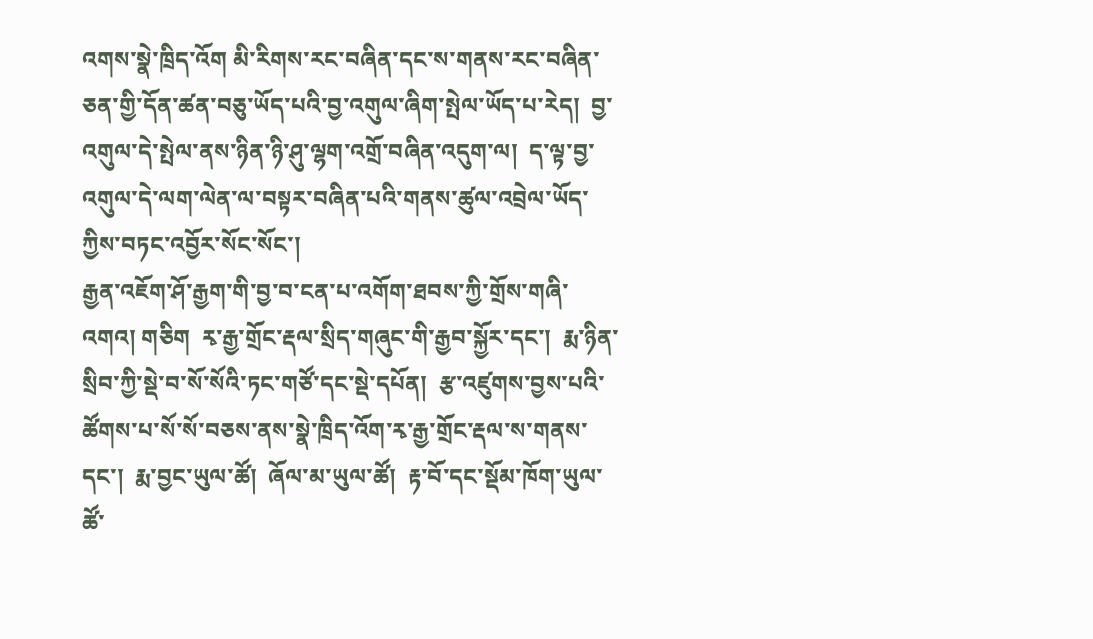འགས་སྣེ་ཁྲིད་འོག མི་རིགས་རང་བཞིན་དང་ས་གནས་རང་བཞིན་ཅན་གྱི་དོན་ཚན་བཅུ་ཡོད་པའི་བྱ་འགུལ་ཞིག་སྤེལ་ཡོད་པ་རེད།  བྱ་འགུལ་དེ་སྤེལ་ནས་ཉིན་ཉི་ཤུ་ལྷག་འགྲོ་བཞིན་འདུག་ལ།  ད་ལྟ་བྱ་འགུལ་དེ་ལག་ལེན་ལ་བསྟར་བཞིན་པའི་གནས་ཚུལ་འབྲེལ་ཡོད་ཀྱིས་བཏང་འབྱོར་སོང་སོང་།
རྒྱན་འཇོག་ཤོ་རྒྱག་གི་བྱ་བ་ངན་པ་འགོག་ཐབས་ཀྱི་གྲོས་གཞི་འགའ། གཅིག  རྭ་རྒྱ་གྲོང་རྡལ་སྲིད་གཞུང་གི་རྒྱབ་སྐྱོར་དང་།  རྨ་ཉིན་སྲིབ་ཀྱི་སྡེ་བ་སོ་སོའི་ཏང་གཙོ་དང་སྡེ་དཔོན།  རྩ་འཛུགས་བྱས་པའི་ཚོགས་པ་སོ་སོ་བཅས་ནས་སྣེ་ཁྲིད་འོག་རྭ་རྒྱ་གྲོང་རྡལ་ས་གནས་དང་།  རྨ་བྱང་ཡུལ་ཚོ།  ཞོལ་མ་ཡུལ་ཚོ།  རྟ་བོ་དང་སྡོམ་ཁོག་ཡུལ་ཚོ་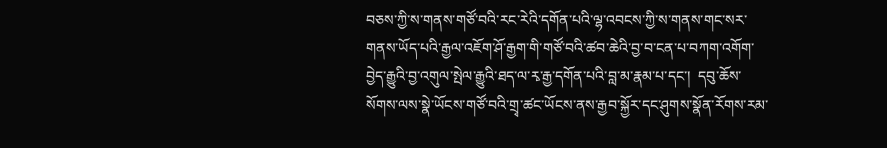བཅས་ཀྱི་ས་གནས་གཙོ་བའི་རང་རེའི་དགོན་པའི་ལྷ་འབངས་ཀྱི་ས་གནས་གང་སར་གནས་ཡོད་པའི་རྒྱལ་འཇོག་ཤོ་རྒྱག་གི་གཙོ་བའི་ཚབ་ཆེའི་བྱ་བ་ངན་པ་བཀག་འགོག་བྱེད་རྒྱུའི་བྱ་འགུལ་སྤེལ་རྒྱུའི་ཐད་ལ་རྭ་རྒྱ་དགོན་པའི་བླ་མ་རྣམ་པ་དང་།  དབུ་ཆོས་སོགས་ལས་སྣེ་ཡོངས་གཙོ་བའི་གྲྭ་ཚང་ཡོངས་ནས་རྒྱབ་སྐྱོར་དང་ཤུགས་སྣོན་རོགས་རམ་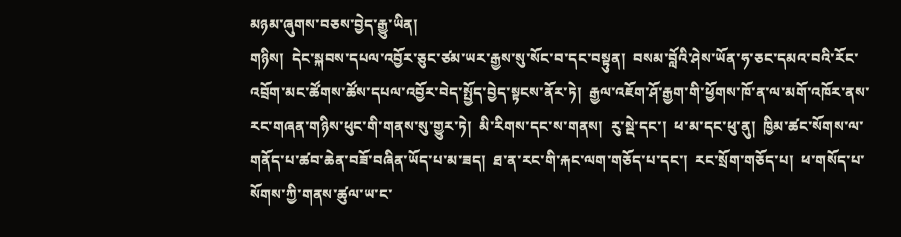མཉམ་ཞུགས་བཅས་བྱེད་རྒྱུ་ཡིན།
གཉིས།  དེང་སྐབས་དཔལ་འབྱོར་ཅུང་ཙམ་ཡར་རྒྱས་སུ་སོང་བ་དང་བསྟུན།  བསམ་བློའི་ཤེས་ཡོན་ཧ་ཅང་དམའ་བའི་རོང་འབྲོག་མང་ཚོགས་ཚོས་དཔལ་འབྱོར་བེད་སྤྱོད་བྱེད་སྟངས་ནོར་ཏེ།  རྒྱལ་འཇོག་ཤོ་རྒྱག་གི་ཕྱོགས་ཁོ་ན་ལ་མགོ་འཁོར་ནས་རང་གཞན་གཉིས་ཕུང་གི་གནས་སུ་གྱུར་ཏེ།  མི་རིགས་དང་ས་གནས།  རུ་སྡེ་དང་།  ཕ་མ་དང་ཕུ་ནུ།  ཁྱིམ་ཚང་སོགས་ལ་གནོད་པ་ཚབ་ཆེན་བཟོ་བཞིན་ཡོད་པ་མ་ཟད།  ཐ་ན་རང་གི་རྐང་ལག་གཅོད་པ་དང་།  རང་སྲོག་གཅོད་པ།  ཕ་གསོད་པ་སོགས་ཀྱི་གནས་ཚུལ་ཡ་ང་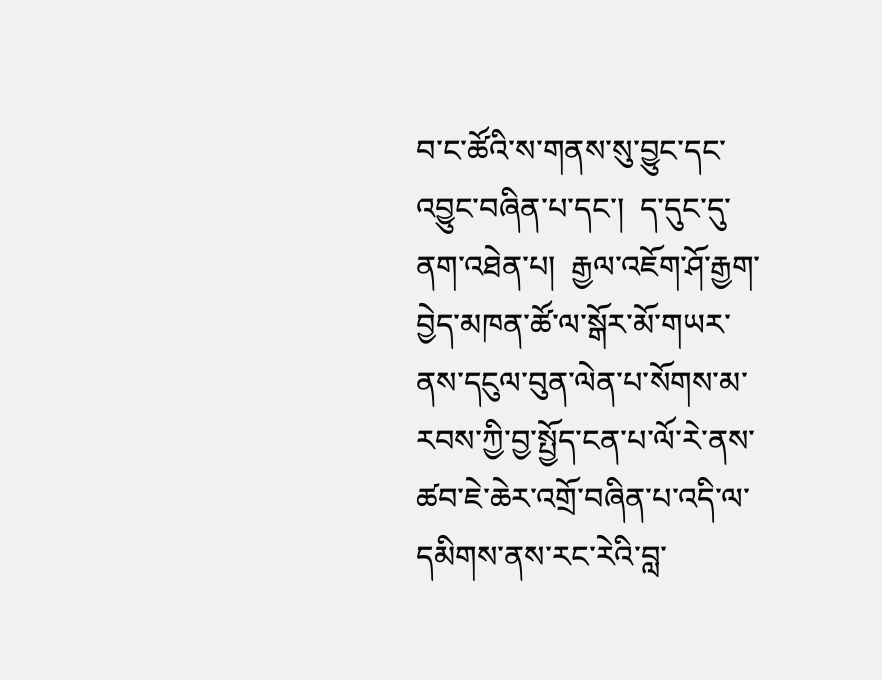བ་ང་ཚོའི་ས་གནས་སུ་བྱུང་དང་འབྱུང་བཞིན་པ་དང་།  ད་དུང་དུ་ནག་འཐེན་པ།  རྒྱལ་འཇོག་ཤོ་རྒྱག་བྱེད་མཁན་ཚོ་ལ་སྒོར་མོ་གཡར་ནས་དངུལ་བུན་ལེན་པ་སོགས་མ་རབས་ཀྱི་བྱ་སྤྱོད་ངན་པ་ལོ་རེ་ནས་ཚབ་ཇེ་ཆེར་འགྲོ་བཞིན་པ་འདི་ལ་དམིགས་ནས་རང་རེའི་བླ་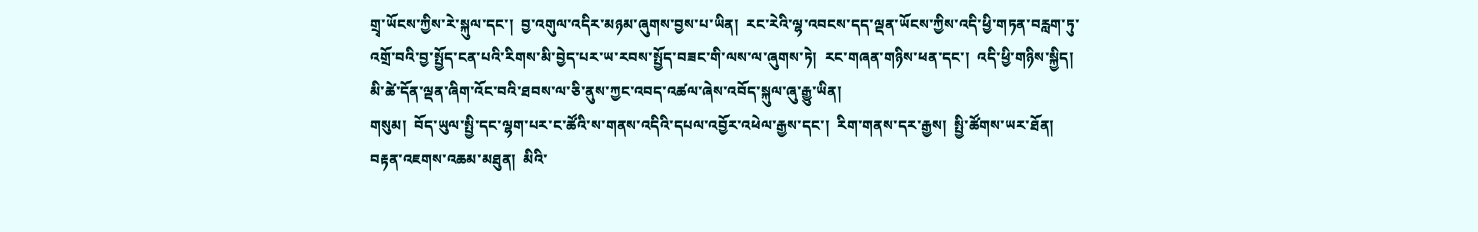གྲྭ་ཡོངས་ཀྱིས་རེ་སྐུལ་དང་།  བྱ་འགུལ་འདིར་མཉམ་ཞུགས་བྱས་པ་ཡིན།  རང་རེའི་ལྷ་འབངས་དད་ལྡན་ཡོངས་ཀྱིས་འདི་ཕྱི་གཏན་བརླག་ཏུ་འགྲོ་བའི་བྱ་སྤྱོད་ངན་པའི་རིགས་མི་བྱེད་པར་ཡ་རབས་སྤྱོད་བཟང་གི་ལས་ལ་ཞུགས་ཏེ།  རང་གཞན་གཉིས་ཕན་དང་།  འདི་ཕྱི་གཉིས་སྐྱིད།  མི་ཚེ་དོན་ལྡན་ཞིག་འོང་བའི་ཐབས་ལ་ཅི་ནུས་ཀྱང་འབད་འཚལ་ཞེས་འབོད་སྐུལ་ཞུ་རྒྱུ་ཡིན།
གསུམ།  བོད་ཡུལ་སྤྱི་དང་ལྷག་པར་ང་ཚོའི་ས་གནས་འདིའི་དཔལ་འབྱོར་འཕེལ་རྒྱས་དང་།  རིག་གནས་དར་རྒྱས།  སྤྱི་ཚོགས་ཡར་ཐོན།  བརྟན་འཇགས་འཆམ་མཐུན།  མིའི་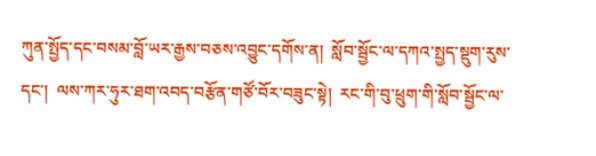ཀུན་སྤྱོད་དང་བསམ་བློ་ཡར་རྒྱས་བཅས་འབྱུང་དགོས་ན།  སློབ་སྦྱོང་ལ་དཀའ་སྤྱད་སྡུག་རུས་དང་།  ལས་ཀར་ཧུར་ཐག་འབད་བརྩོན་གཙོ་བོར་བཟུང་སྟེ།  རང་གི་བུ་ཕྲུག་གི་སློབ་སྦྱོང་ལ་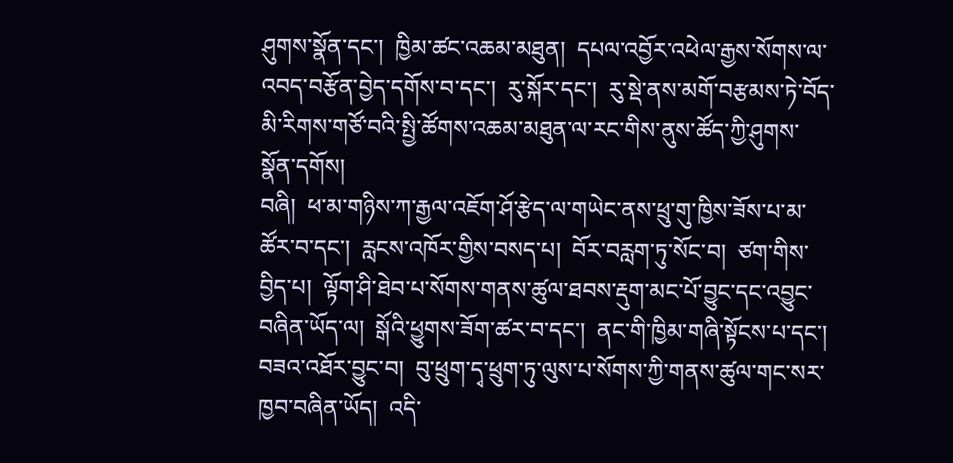ཤུགས་སྣོན་དང་།  ཁྱིམ་ཚང་འཆམ་མཐུན།  དཔལ་འབྱོར་འཕེལ་རྒྱས་སོགས་ལ་འབད་བརྩོན་བྱེད་དགོས་བ་དང་།  རུ་སྐོར་དང་།  རུ་སྡེ་ནས་མགོ་བརྩམས་ཏེ་བོད་མི་རིགས་གཙོ་བའི་སྤྱི་ཚོགས་འཆམ་མཐུན་ལ་རང་གིས་ནུས་ཚོད་ཀྱི་ཤུགས་སྣོན་དགོས།
བཞི།  ཕ་མ་གཉིས་ཀ་རྒྱལ་འཇོག་ཤོ་རྩེད་ལ་གཡེང་ནས་ཕྲུ་གུ་ཁྱིས་ཟོས་པ་མ་ཚོར་བ་དང་།  རླངས་འཁོར་གྱིས་བསད་པ།  བོར་བརླག་ཏུ་སོང་བ།  ཙག་གིས་བྱིད་པ།  ལྟོག་ཤི་ཐེབ་པ་སོགས་གནས་ཚུལ་ཐབས་རྡུག་མང་པོ་བྱུང་དང་འབྱུང་བཞིན་ཡོད་ལ།  སྒོའི་ཕྱུགས་ཟོག་ཚར་བ་དང་།  ནང་གི་ཁྱིམ་གཞི་སྟོངས་པ་དང་།  བཟའ་འཐོར་བྱུང་བ།  བུ་ཕྲུག་དྭ་ཕྲུག་ཏུ་ལུས་པ་སོགས་ཀྱི་གནས་ཚུལ་གང་སར་ཁྱབ་བཞིན་ཡོད།  འདི་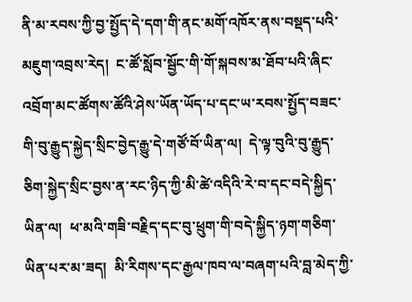ནི་མ་རབས་ཀྱི་བྱ་སྤྱོད་དེ་དག་གི་ནང་མགོ་འཁོར་ནས་བསྡད་པའི་མཇུག་འབྲས་རེད།  ང་ཚོ་སློབ་སྦྱོང་གི་གོ་སྐབས་མ་ཐོབ་པའི་ཞིང་འབྲོག་མང་ཚོགས་ཚོའི་ཤེས་ཡོན་ཡོད་པ་དང་ཡ་རབས་སྤྱོད་བཟང་གི་བུ་རྒྱུད་སྐྱེད་སྲིང་བྱེད་རྒྱུ་དེ་གཙོ་བོ་ཡིན་ལ།  དེ་ལྟ་བུའི་བུ་རྒྱུད་ཅིག་སྐྱེད་སྲིང་བྱས་ན་རང་ཉིད་ཀྱི་མི་ཚེ་འདིའི་རེ་བ་དང་བདེ་སྐྱིད་ཡིན་ལ།  ཕ་མའི་གཟི་བརྗིད་དང་བུ་ཕྲུག་གི་བདེ་སྐྱིད་ཉག་གཅིག་ཡིན་པར་མ་ཟད།  མི་རིགས་དང་རྒྱལ་ཁབ་ལ་བཞག་པའི་བླ་མེད་ཀྱི་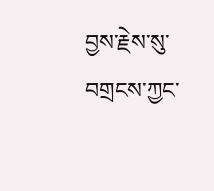བྱས་རྗེས་སུ་བགྲངས་ཀྱང་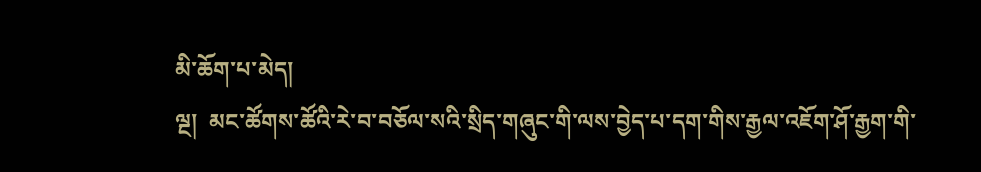མི་ཆོག་པ་མེད།
ལྔ།  མང་ཚོགས་ཚོའི་རེ་བ་བཅོལ་སའི་སྲིད་གཞུང་གི་ལས་བྱེད་པ་དག་གིས་རྒྱལ་འཇོག་ཤོ་རྒྱག་གི་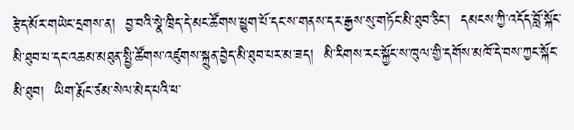རྩེད་མོར་གཡེང་དྲགས་ན།  བྱ་བའི་སྣེ་ཁྲིད་དེ་མང་ཚོགས་ཕྱུག་པོ་དང་ས་གནས་དར་རྒྱས་སུ་གཏོང་མི་ཐུབ་ཅིང་།  དམངས་ཀྱི་འདོད་བློ་སྐོང་མི་ཐུབ་པ་དང་འཆམ་མཐུན་སྤྱི་ཚོགས་འཛུགས་སྐྲུན་བྱེད་མི་ཐུབ་པར་མ་ཟད།  མི་རིགས་རང་སྐྱོང་ས་ཁུལ་གྱི་དགོས་མཁོ་དེ་བས་ཀྱང་སྐོང་མི་ཐུབ།  ཡིག་རྨོང་ཙམ་སེལ་མེད་པའི་ཕ་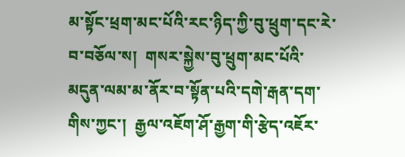མ་སྟོང་ཕྲག་མང་པོའི་རང་ཉིད་ཀྱི་བུ་ཕྲུག་དང་རེ་བ་བཅོལ་ས།  གསར་སྐྱེས་བུ་ཕྲུག་མང་པོའི་མདུན་ལམ་མ་ནོར་བ་སྟོན་པའི་དགེ་རྒན་དག་གིས་ཀྱང་།  རྒྱལ་འཇོག་ཤོ་རྒྱག་གི་རྩེད་འཇོར་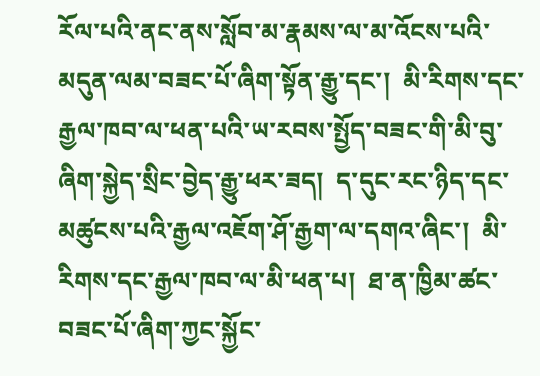རོལ་པའི་ནང་ནས་སློབ་མ་རྣམས་ལ་མ་འོངས་པའི་མདུན་ལམ་བཟང་པོ་ཞིག་སྟོན་རྒྱུ་དང་།  མི་རིགས་དང་རྒྱལ་ཁབ་ལ་ཕན་པའི་ཡ་རབས་སྤྱོད་བཟང་གི་མི་བུ་ཞིག་སྐྱེད་སྲིང་བྱེད་རྒྱུ་ཕར་ཟད།  ད་དུང་རང་ཉིད་དང་མཚུངས་པའི་རྒྱལ་འཇོག་ཤོ་རྒྱག་ལ་དགའ་ཞིང་།  མི་རིགས་དང་རྒྱལ་ཁབ་ལ་མི་ཕན་པ།  ཐ་ན་ཁྱིམ་ཚང་བཟང་པོ་ཞིག་ཀྱང་སྐྱོང་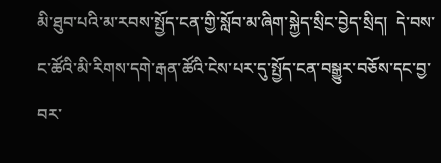མི་ཐུབ་པའི་མ་རབས་སྤྱོད་ངན་གྱི་སློབ་མ་ཞིག་སྐྱེད་སྲིང་བྱེད་སྲིད།  དེ་བས་ང་ཚོའི་མི་རིགས་དགེ་རྒན་ཚོའི་ངེས་པར་དུ་སྤྱོད་ངན་བསྒྱུར་བཅོས་དང་བྱ་བར་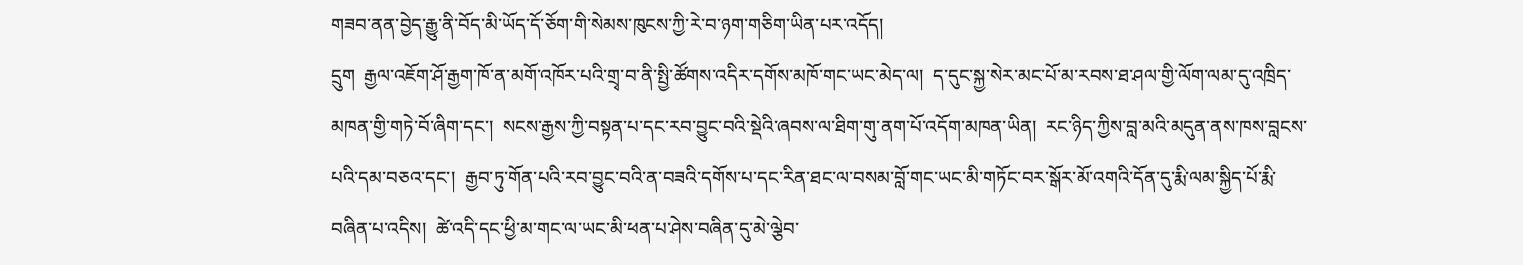གཟབ་ནན་བྱེད་རྒྱུ་ནི་བོད་མི་ཡོད་དོ་ཅོག་གི་སེམས་ཁུངས་ཀྱི་རེ་བ་ཉག་གཅིག་ཡིན་པར་འདོད།
དྲུག  རྒྱལ་འཇོག་ཤོ་རྒྱག་ཁོ་ན་མགོ་འཁོར་པའི་གྲྭ་བ་ནི་སྤྱི་ཚོགས་འདིར་དགོས་མཁོ་གང་ཡང་མེད་ལ།  ད་དུང་སྐྱ་སེར་མང་པོ་མ་རབས་ཐ་ཤལ་གྱི་ལོག་ལམ་དུ་འཁྲིད་མཁན་གྱི་གཏེ་བོ་ཞིག་དང་།  སངས་རྒྱས་ཀྱི་བསྟན་པ་དང་རབ་བྱུང་བའི་སྡེའི་ཞབས་ལ་ཐིག་གུ་ནག་པོ་འདོག་མཁན་ཡིན།  རང་ཉིད་ཀྱིས་བླ་མའི་མདུན་ནས་ཁས་བླངས་པའི་དམ་བཅའ་དང་།  རྒྱབ་ཏུ་གོན་པའི་རབ་བྱུང་བའི་ན་བཟའི་དགོས་པ་དང་རིན་ཐང་ལ་བསམ་བློ་གང་ཡང་མི་གཏོང་བར་སྒོར་མོ་འགའི་དོན་དུ་རྨི་ལམ་སྐྱིད་པོ་རྨི་བཞིན་པ་འདིས།  ཚེ་འདི་དང་ཕྱི་མ་གང་ལ་ཡང་མི་ཕན་པ་ཤེས་བཞིན་དུ་མེ་ལྕེབ་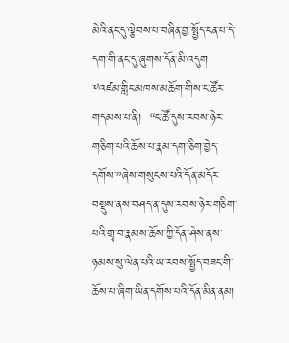མེའི་ནང་དུ་ལྕེབས་པ་བཞིན་བྱ་སྤྱོད་ངན་པ་དེ་དག་གི་ནང་དུ་ཞུགས་དོན་མི་འདུག  ༸འཛམ་གླིང་མཁས་མཆོག་གིས་ང་ཚོར་གདམས་པ་ནི།  “ང་ཚོ་དུས་རབས་ཉེར་གཅིག་པའི་ཆོས་པ་རྣམ་དག་ཅིག་བྱེད་དགོས་”ཞེས་གསུངས་པའི་དོན་མདོར་བསྡུས་ནས་བཤད་ན་དུས་རབས་ཉེར་གཅིག་པའི་གྲྭ་བ་རྣམས་ཆོས་ཀྱི་དོན་ཤེས་ནས་ཉམས་སུ་ལེན་པའི་ཡ་རབས་སྤྱོད་བཟང་གི་ཆོས་པ་ཞིག་ཡིན་དགོས་པའི་དོན་མིན་ནམ།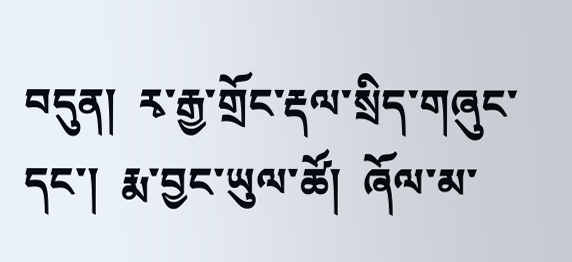བདུན།  རྭ་རྒྱ་གྲོང་རྡལ་སྲིད་གཞུང་དང་།  རྨ་བྱང་ཡུལ་ཚོ།  ཞོལ་མ་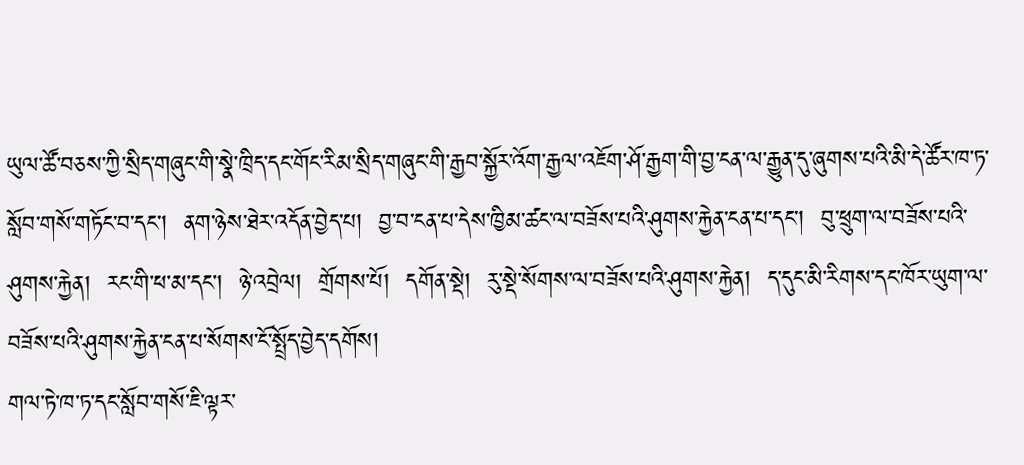ཡུལ་ཚོ་བཅས་ཀྱི་སྲིད་གཞུང་གི་སྣེ་ཁྲིད་དང་གོང་རིམ་སྲིད་གཞུང་གི་རྒྱབ་སྐྱོར་འོག་རྒྱལ་འཇོག་ཤོ་རྒྱག་གི་བྱ་ངན་ལ་རྒྱུན་དུ་ཞུགས་པའི་མི་དེ་ཚོར་ཁ་ཏ་སློབ་གསོ་གཏོང་བ་དང་།  ནག་ཉེས་ཐེར་འདོན་བྱེད་པ།  བྱ་བ་ངན་པ་དེས་ཁྱིམ་ཚང་ལ་བཟོས་པའི་ཤུགས་རྐྱེན་ངན་པ་དང་།  བུ་ཕྲུག་ལ་བཟོས་པའི་ཤུགས་རྐྱེན།  རང་གི་ཕ་མ་དང་།  ཉེ་འབྲེལ།  གྲོགས་པོ།  དགོན་སྡེ།  རུ་སྡེ་སོགས་ལ་བཟོས་པའི་ཤུགས་རྐྱེན།  ད་དུང་མི་རིགས་དང་ཁོར་ཡུག་ལ་བཟོས་པའི་ཤུགས་རྐྱེན་ངན་པ་སོགས་ངོ་སྤྲོད་བྱེད་དགོས།
གལ་ཏེ་ཁ་ཏ་དང་སློབ་གསོ་ཇི་ལྟར་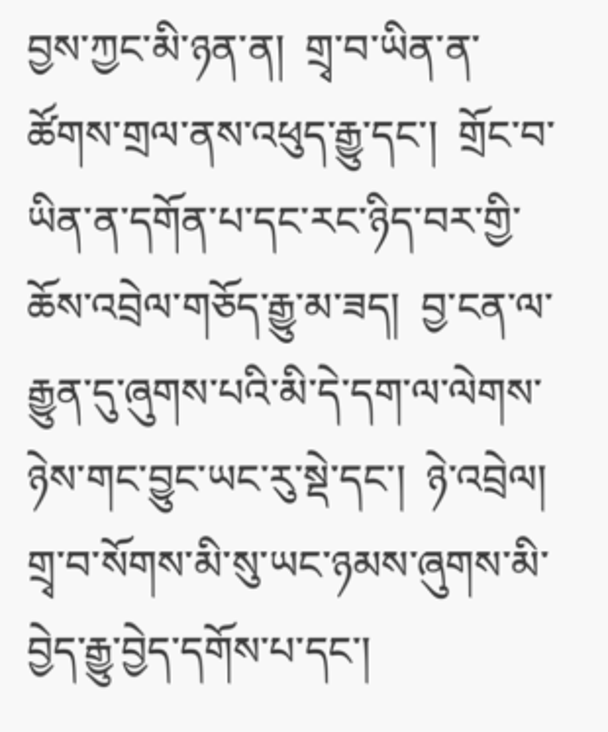བྱས་ཀྱང་མི་ཉན་ན།  གྲྭ་བ་ཡིན་ན་ཚོགས་གྲལ་ནས་འཕུད་རྒྱུ་དང་།  གྲོང་བ་ཡིན་ན་དགོན་པ་དང་རང་ཉིད་བར་གྱི་ཆོས་འབྲེལ་གཅོད་རྒྱུ་མ་ཟད།  བྱ་ངན་ལ་རྒྱུན་དུ་ཞུགས་པའི་མི་དེ་དག་ལ་ལེགས་ཉེས་གང་བྱུང་ཡང་རུ་སྡེ་དང་།  ཉེ་འབྲེལ།  གྲྭ་བ་སོགས་མི་སུ་ཡང་ཉམས་ཞུགས་མི་བྱེད་རྒྱུ་བྱེད་དགོས་པ་དང་།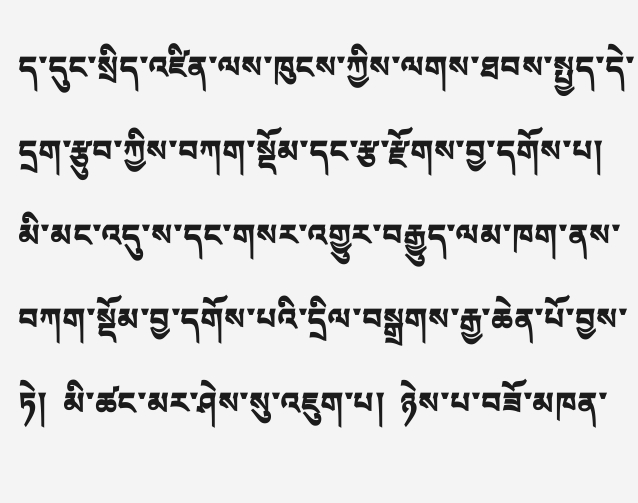ད་དུང་སྲིད་འཛིན་ལས་ཁུངས་ཀྱིས་ལགས་ཐབས་སྤྱད་དེ་དྲག་རྩུབ་ཀྱིས་བཀག་སྡོམ་དང་རྩ་རྫོགས་བྱ་དགོས་པ།  མི་མང་འདུ་ས་དང་གསར་འགྱུར་བརྒྱུད་ལམ་ཁག་ནས་བཀག་སྡོམ་བྱ་དགོས་པའི་དྲིལ་བསྒྲགས་རྒྱ་ཆེན་པོ་བྱས་ཏེ།  མི་ཚང་མར་ཤེས་སུ་འཇུག་པ།  ཉེས་པ་བཟོ་མཁན་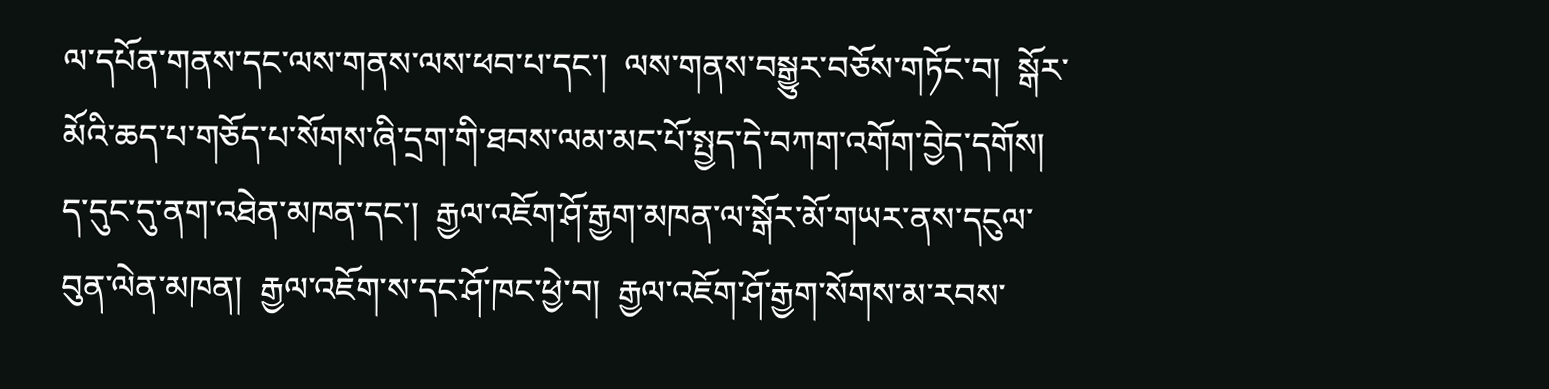ལ་དཔོན་གནས་དང་ལས་གནས་ལས་ཕབ་པ་དང་།  ལས་གནས་བསྒྱུར་བཅོས་གཏོང་བ།  སྒོར་མོའི་ཆད་པ་གཅོད་པ་སོགས་ཞི་དྲག་གི་ཐབས་ལམ་མང་པོ་སྤྱད་དེ་བཀག་འགོག་བྱེད་དགོས།  ད་དུང་དུ་ནག་འཐེན་མཁན་དང་།  རྒྱལ་འཇོག་ཤོ་རྒྱག་མཁན་ལ་སྒོར་མོ་གཡར་ནས་དངུལ་བུན་ལེན་མཁན།  རྒྱལ་འཇོག་ས་དང་ཤོ་ཁང་ཕྱེ་བ།  རྒྱལ་འཇོག་ཤོ་རྒྱག་སོགས་མ་རབས་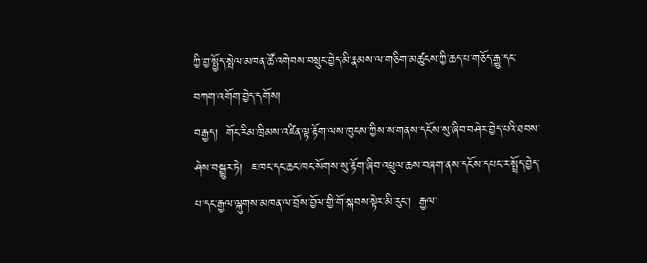ཀྱི་བྱ་སྤྱོད་སྤེལ་མཁན་ཚོ་འགེབས་བསྲུང་བྱེད་མི་རྣམས་ལ་གཅིག་མཚུངས་ཀྱི་ཆད་པ་གཅོད་རྒྱུ་དང་བཀག་འགོག་བྱེད་དགོས།
བརྒྱད།  གོང་རིམ་ཁྲིམས་འཛིན་ལྟ་རྟོག་ལས་ཁུངས་ཀྱིས་ས་གནས་དངོས་སུ་ཞིབ་བཤེར་བྱེད་པའི་ཐབས་ཤེས་བསྒྱུར་ཏེ།  ཇ་ཁང་དང་ཆང་ཁང་སོགས་སུ་རྟོག་ཞིབ་འཕྲུལ་ཆས་བཞག་ནས་དངོས་དཔང་ར་སྤྲོད་བྱེད་པ་དང་རྒྱལ་ལྐུགས་མཁན་ལ་བྲོས་བྱོལ་གྱི་གོ་སྐབས་སྟེར་མི་རུང་།  རྒྱལ་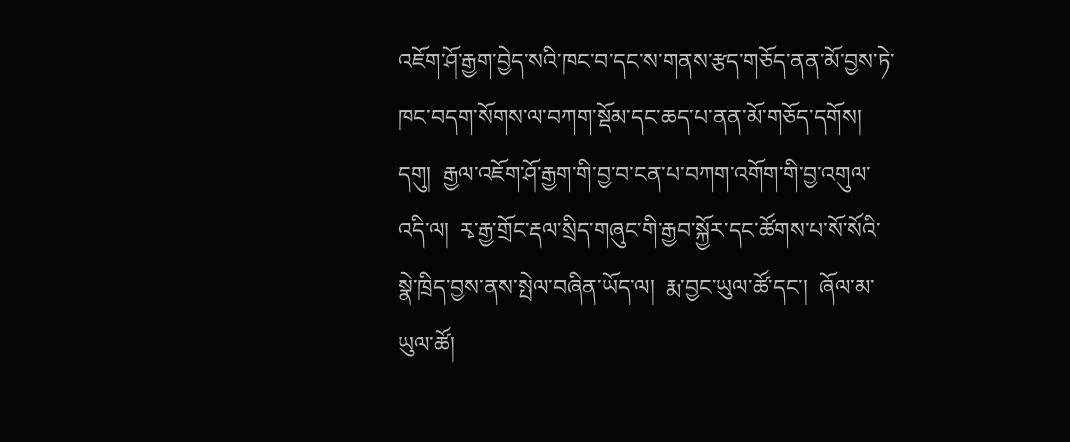འཇོག་ཤོ་རྒྱག་བྱེད་སའི་ཁང་བ་དང་ས་གནས་རྩད་གཅོད་ནན་མོ་བྱས་ཏེ་ཁང་བདག་སོགས་ལ་བཀག་སྡོམ་དང་ཆད་པ་ནན་མོ་གཅོད་དགོས།
དགུ།  རྒྱལ་འཇོག་ཤོ་རྒྱག་གི་བྱ་བ་ངན་པ་བཀག་འགོག་གི་བྱ་འགུལ་འདི་ལ།  རྭ་རྒྱ་གྲོང་རྡལ་སྲིད་གཞུང་གི་རྒྱབ་སྐྱོར་དང་ཚོགས་པ་སོ་སོའི་སྣེ་ཁྲིད་བྱས་ནས་སྤེལ་བཞིན་ཡོད་ལ།  རྨ་བྱང་ཡུལ་ཚོ་དང་།  ཞོལ་མ་ཡུལ་ཚོ།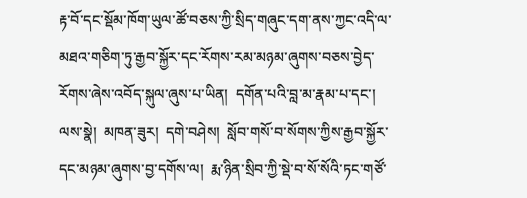རྟ་བོ་དང་སྡོམ་ཁོག་ཡུལ་ཚོ་བཅས་ཀྱི་སྲིད་གཞུང་དག་ནས་ཀྱང་འདི་ལ་མཐའ་གཅིག་ཏུ་རྒྱབ་སྐྱོར་དང་རོགས་རམ་མཉམ་ཞུགས་བཅས་བྱེད་རོགས་ཞེས་འབོད་སྐུལ་ཞུས་པ་ཡིན།  དགོན་པའི་བླ་མ་རྣམ་པ་དང་།  ལས་སྣེ།  མཁན་ཟུར།  དགེ་བཤེས།  སློབ་གསོ་བ་སོགས་ཀྱིས་རྒྱབ་སྐྱོར་དང་མཉམ་ཞུགས་བྱ་དགོས་ལ།  རྨ་ཉིན་སྲིབ་ཀྱི་སྡེ་བ་སོ་སོའི་ཏང་གཙོ་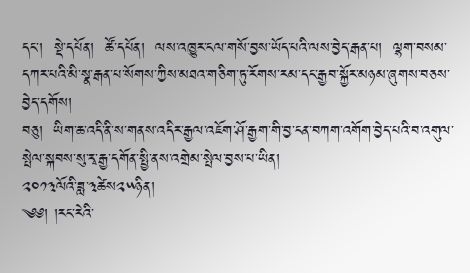དང་།  སྡེ་དཔོན།  ཚོ་དཔོན།  ལས་འཁྱུར་ངལ་གསོ་བྱས་ཡོད་པའི་ལས་བྱེད་རྒན་པ།  ལྷག་བསམ་དཀར་པའི་མི་སྣ་རྒན་པ་སོགས་ཀྱིས་མཐའ་གཅིག་ཏུ་རོགས་རམ་དང་རྒྱབ་སྐྱོར་མཉམ་ཞུགས་བཅས་བྱེད་དགོས།
བཅུ།  ཡིག་ཆ་འདི་ནི་ས་གནས་འདིར་རྒྱལ་འཇོག་ཤོ་རྒྱག་གི་བྱ་ངན་བཀག་འགོག་བྱེད་པའི་བ་འགུལ་སྤེལ་སྐབས་སུ་རྭ་རྒྱ་དགོན་སྤྱི་ནས་འགྲེམ་སྤེལ་བྱས་པ་ཡིན།
༢༠༡༣ལོའི་ཟླ་༣ཚེས༢༥ཉིན།
༄༅། །རང་རེའི་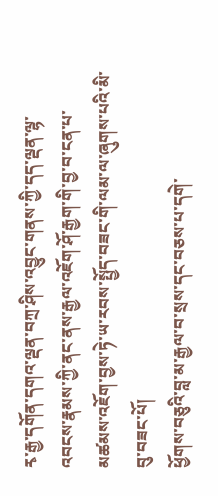རྭ་རྒྱ་དགོན་དགའ་ལྡན་བཀྲ་ཤིས་འབྱུང་གནས་ཀྱི་དད་ལྡན་ལྷ་འབངས་རྣམས་ཀྱི་ནང་ནས་རྒྱལ་འཇོག་ཤོ་རྒྱག་གི་བྱ་བ་ངན་པ་མཚམས་འཇོག་བྱས་ཏེ་ཡ་རབས་སྤྱོད་བཟང་གི་ལམ་ལ་ཞུགས་པའི་མི་བུ་བཟང་པོ།
ཕྱོགས་བཅུའི་བླ་མ་རྒྱལ་བ་སྲས་དང་བཅས་པ་དགེ་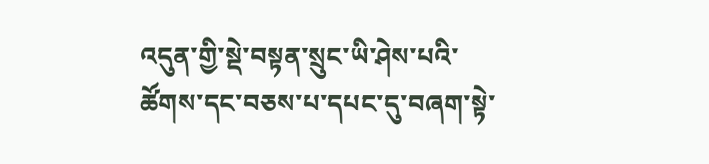འདུན་གྱི་སྡེ་བསྟན་སྲུང་ཡི་ཤེས་པའི་ཚོགས་དང་བཅས་པ་དཔང་དུ་བཞག་སྟེ་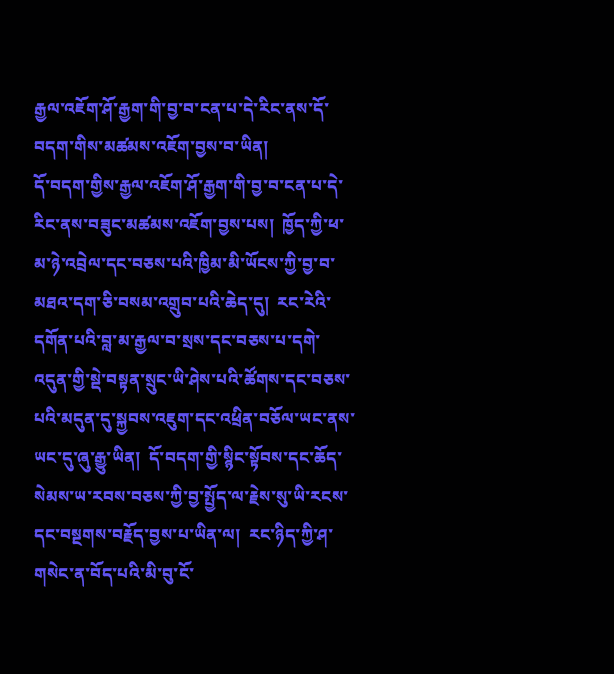རྒྱལ་འཇོག་ཤོ་རྒྱག་གི་བྱ་བ་ངན་པ་དེ་རིང་ནས་དོ་བདག་གིས་མཚམས་འཇོག་བྱས་བ་ཡིན།
དོ་བདག་གྱིས་རྒྱལ་འཇོག་ཤོ་རྒྱག་གི་བྱ་བ་ངན་པ་དེ་རིང་ནས་བཟུང་མཚམས་འཇོག་བྱས་པས།  ཁྱོད་ཀྱི་ཕ་མ་ཉེ་འབྲེལ་དང་བཅས་པའི་ཁྱིམ་མི་ཡོངས་ཀྱི་བྱ་བ་མཐའ་དག་ཅི་བསམ་འགྲུབ་པའི་ཆེད་དུ།  རང་རེའི་དགོན་པའི་བླ་མ་རྒྱལ་བ་སྲས་དང་བཅས་པ་དགེ་འདུན་གྱི་སྡེ་བསྟན་སྲུང་ཡི་ཤེས་པའི་ཚོགས་དང་བཅས་པའི་མདུན་དུ་སྐྱབས་འཇུག་དང་འཕྲིན་བཅོལ་ཡང་ནས་ཡང་དུ་ཞུ་རྒྱུ་ཡིན།  དོ་བདག་གྱི་སྙིང་སྟོབས་དང་ཆོད་སེམས་ཡ་རབས་བཅས་ཀྱི་བྱ་སྤྱོད་ལ་རྗེས་སུ་ཡི་རངས་དང་བསྔགས་བརྗོད་བྱས་པ་ཡིན་ལ།  རང་ཉིད་ཀྱི་ཤ་གསེང་ན་བོད་པའི་མི་བུ་ངོ་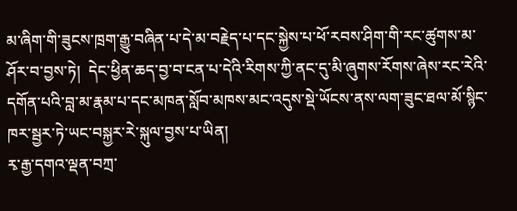མ་ཞིག་གི་ཟུངས་ཁྲག་རྒྱུ་བཞིན་པ་དེ་མ་བརྗེད་པ་དང་སྐྱེས་པ་ཕོ་རབས་ཤིག་གི་རང་ཚུགས་མ་ཤོར་བ་བྱས་ཏེ།  དེང་ཕྱིན་ཆད་བྱ་བ་ངན་པ་དེའི་རིགས་ཀྱི་ནང་དུ་མི་ཞུགས་རོགས་ཞེས་རང་རེའི་དགོན་པའི་བླ་མ་རྣམ་པ་དང་མཁན་སློབ་མཁས་མང་འདུས་སྡེ་ཡོངས་ནས་ལག་ཟུང་ཐལ་མོ་སྙིང་ཁར་སྦྱར་ཏེ་ཡང་བསྐྱར་རེ་སྐུལ་བྱས་པ་ཡིན།
རྭ་རྒྱ་དགའ་ལྡན་བཀྲ་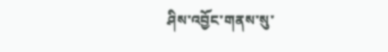ཤིས་འབྱོང་གནས་སུ་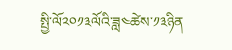སྤྱི་ལོ༢༠༡༣ལོའི་ཟླ༤ཚེས་༡༣ཉིན